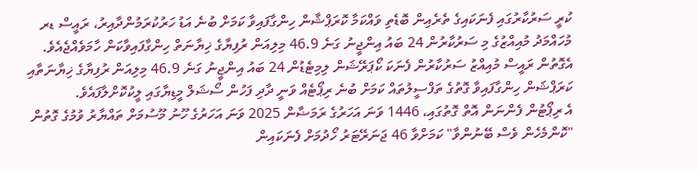ކުރީ ސަރުކާރުގައި ފެނަކައިގެ ތެރެއިން ބޮޑެތި ވައްކަމާ ކޮރަޕްޝާން ހިންގާފައިވާ ކަމަށް ބުނެ އަޑު ހަރުކުރަމުންދާއިރު، ރައީސް ޑރ މުހައްމަދު މުއިއްޒުގެ މި ސަރުކާރުން 24 ބައު އިންޖީނު ގަނެ 46.9 މިލިއަން ރުފިޔާގެ ޚިޔާނަތް ހިންގާފައިވާކަން ހާމަވެއްޖެއެވެ.
އެގޮތުން ރައީސް މުއިއްޒު ސަރުކާރުން ފެނަކަ ކޯޕަރޭޝަން ލިމިޓެޑުން 24 ބައު އިންޖީނު ގަނެ 46.9 މިލިއަން ރުފިޔާގެ ޚިޔާނަތާއި ކަރަޕްޝަން ހިންގާފައިވާ ގޮތުގެ ތަފްސީލުތައް ކަމަށް ބުނެ ރިޕޯޓެއް ވަނީ ދާދި ފަހުން ސޯޝަލް މީޑިޔާގައި ލީކުކޮށްލާފައެވެ.
އެ ރިޕޯޓުން ފެންނަން އޮތް ގޮތުގައި، 1446 ވަނަ އަހަރުގެ ރަމަޟާން 2025 ވަނަ އަހަރުގެ ހޫނު މޫސުމަށް ތައްޔާރު ވުމުގެ ގޮތުން "ކޮންމެހެން ވެސް ބޭނުންވާ" ކަމަށްވާ 46 ޖަނަރޭޓަރު ހޯދުމަށް ފެނަކައިން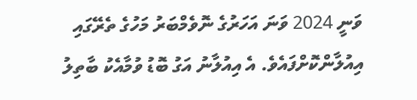ވަނީ 2024 ވަނަ އަހަރުގެ ނޮވެމްބަރު މަހުގެ ތެރޭގައި އިއުލާންކޮށްފައެވެ. އެ އިއުލާނު އަގު ބޮޑު ވުމާއެކު ބާތިލު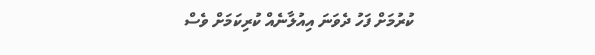ކުރުމަށް ފަހު ދެވަނަ އިއުލާނެއް ކުރިކަމަށް ވެސް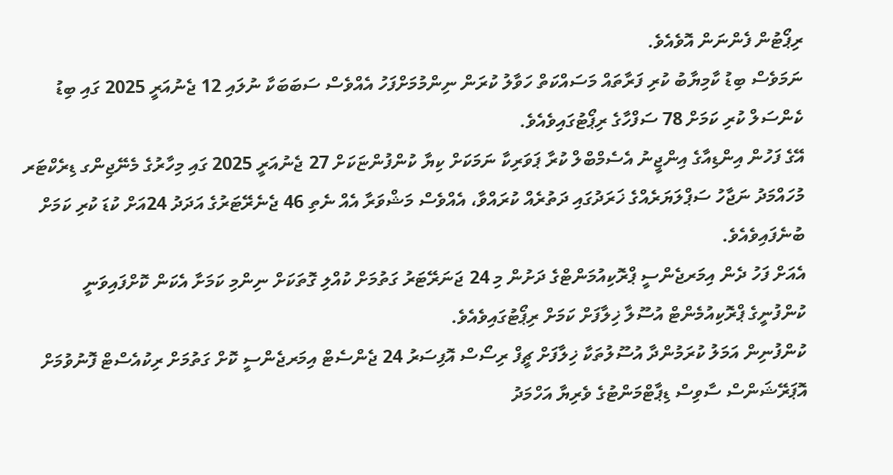ރިޕޯޓުން ފެންނަން އޮވެއެވެ.
ނަމަވެސް ބިޑު ކާމިޔާބު ކުރި ފަރާތައް މަސައްކަތް ހަވާލު ކުރަން ނިންމުމަށްފަހު އެއްވެސް ސަބަބަކާ ނުލައި 12 ޖެނުއަރީ 2025 ގައި ބިޑު ކެންސަލް ކުރި ކަމަށް 78 ސަފްހާގެ ރިޕޯޓުގައިވެއެވެ.
އޭގެ ފަހުން އިންޑިއާގެ އިންޖީނު އެސެމްބްލް ކުރާ ޕަވަރިކާ ނަމަކަށް ކިޔާ ކުންފުންޏަކަށް 27 ޖެނުއަރީ 2025 ގައި މިހާރުގެ މެނޭޖިންގ ޑިރެކްޓަރ މުހައްމަދު ނަޖާހު ސަޕްލަޔަރެއްގެ ޚަރަދުގައި ދަތުރެއް ކުރައްވާ، އެއްވެސް މަޝްވަރާ އެއް ނެތި 46 ޖެނެރޭޓަރުގެ އަދަދު 24އަށް ކުޑަ ކުރި ކަމަށް ބުނެފައިވެއެވެ.
އެއަށް ފަހު ދެން އިމަރޖެންސީ ޕްރޮކިއުމަންޓްގެ ދަށުން މި 24 ޖަނަރޭޓަރު ގަތުމަށް ކުއްލި ގޮތަކަށް ނިންމި ކަމަށާ އެކަން ކޮށްފައިވަނީ ކުންފުނީގެ ޕްރޮކިއުމެންޓް އުސޫލާ ޚިލާފަށް ކަމަށް ރިޕޯޓުގައިވެއެވެ.
ކުންފުނިން އަމަލު ކުރަމުންދާ އުސޫލުތަކާ ޚިލާފަށް ޗީފް ރިސޯސް އޮފިސަރު 24 ޖެންސެޓް އިމަރޖެންސީ ކޮށް ގަތުމަށް ރިކުއެސްޓް ފޮނުވުމަށް އޮޕަރޭޝަންސް ސާވިސް ޑިޕާޓްމަންޓުގެ ވެރިޔާ އަހްމަދު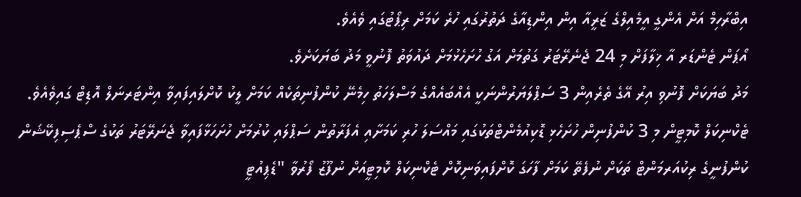އިބްރާހިމް އަށް އެންގީ އީމެއިލްގެ ޒަރީއާ އިން އިންޑިއާގެ ދަތުރުގައި ހުރެ ކަމަށް ރިޕޯޓުގައި ވެއެވެ.
އޯޕަން ޓެންޑަރ އާ ޚިލާފަށް މި 24 ޖެނެރޭޓަރު ގަތުމަށް އަގު ހުށަހެޅުމަށް ދައުވަތު ފޮނުވީ މަދު ބަޔަކަށެވެ.
މަދު ބަޔަކަށް ފޮނުވި އިރު އޭގެ ތެރެއިން 3 ސަޕްލަޔަރުންނަކީ އެއްބައެއްގެ މަސްލަހަތު ހިމެނޭ ކުންފުނިތަކެއް ކަމަށް ލީކު ކޮށްލައިފައިވާ އިންޓަރނަލް އޮޑިޓް ގައިވެއެވެ.
ޓެކްނިކަލް ކޮމިޓީން މި 3 ކުންފުނިން ހުށަހެޅި ޑޮކިއުމެންޓްތަކުގައި މައްސަލަ ހުރި ކަމަށާއި އެފަރާތުން ސަޕްލައި ކުރުމަށް ހުށަހަޅާފައިވާ ޖެނަރޭޓަރު ތަކުގެ ސްޕެސިފިކޭޝަން ކުންފުނީގެ ރިކުއަރމަންޓް ތަކަށް ނުފެތޭ ކަމަށް ފާހަގަ ކޮށްފައިވަނިކޮށް ޓެކްނިކަލް ކޮމިޓީއަށް ނުފޫޒު ފޯރުވާ "ޑެޕިއުޓީ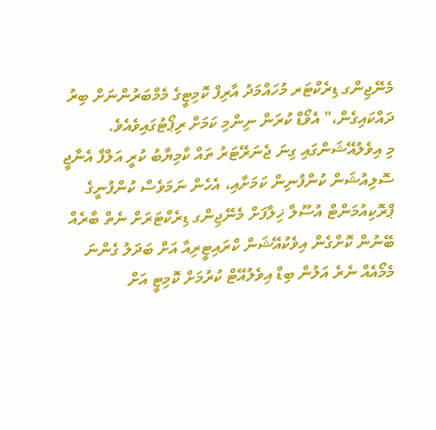މެނޭޖިންގ ޑިރެކްޓަރ މުހައްމަދު އާރިފް ކޮމިޓީގެ މެމްބަރުންނަށް ބިރު ދައްކައިގެން،" އެވޯޑް ކުރަން ނިންމި ކަމަށް ރިޕޯޓުގައިވެއެވެ.
މި އިވެލުއޭޝަންގައި ގިނަ ޖެނަރޭޓަރު ތައް ކާމިޔާބު ކުރީ އަލްފާ އެނާޖީ ސޮލިއުޝަން ކުންފުނިން ކަމަށާއި، އެހެން ނަމަވެސް ކުންފުނީގެ ޕްރޮކިއުމަންޓް އުސޫލާ ޚިލާފަށް މެނޭޖިންގ ޑިރެކްޓަރަށް ނެތް ބާރެއް ބޭނުން ކޮށްގެން އިވެކުއޭޝަން ކްރައިޓީރިއާ އަށް ބަދަލު ގެންނަ މެމޯއެއް ނެރެ އަލުން ބިޑް އިވެލުއޭޓް ކުރުމަށް ކޮމިޓީ އަށް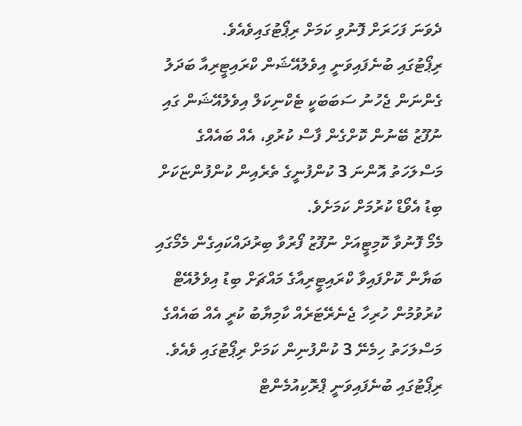ދެވަނަ ފަހަރަށް ފޮނުވި ކަމަށް ރިޕޯޓުގައިވެއެވެ.
ރިޕޯޓުގައި ބުނެފައިވަނީ އިވެލުއޭޝަން ކްރައިޓީރިއާ ބަދަލު ގެންނަން ޖެހުނު ސަބަބަކީ ޓެކްނިކަލް އިވެލުއޭޝަން ގައި ނުފޫޒު ބޭނުން ކޮށްގެން ފާސް ކުރުވި، އެއް ބައެއްގެ މަސްލަހަތު އޮންނަ 3 ކުންފުނީގެ ތެރެއިން ކުންފުންޏަކަށް ބިޑު އެވޯޑް ކުރުމަށް ކަމަށެވެ.
މެމޯ ފޮނުވާ ކޮމިޓީއަށް ނުފޫޒު ފޯރުވާ ބިރުދައްކައިގެން މެމޯގައި ބަޔާން ކޮށްފައިވާ ކްރައިޓީރިއާގެ މައްޗަށް ބިޑު އިވެލުއޭޓް ކުރުވުމުން ހުރިހާ ޖެނެރޭޓަރެއް ކާމިޔާބު ކުރީ އެއް ބައެއްގެ މަސްލަހަތު ހިމެނޭ 3 ކުންފުނިން ކަމަށް ރިޕޯޓުގައި ވެއެވެ.
ރިޕޯޓުގައި ބުނެފައިވަނީ ޕްރޮކިއުމެންޓް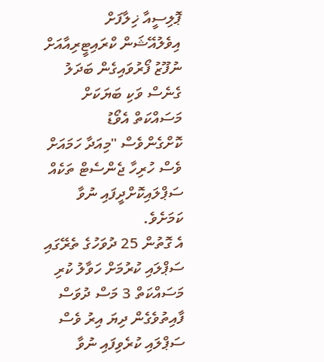ޕޮލިސީއާ ޚިލާފަށް އިވެލުއޭޝަން ކްރައިޓީރިއާއަށް ނުފޫޒު ފޯރުވައިގެން ބަދަލު ގެނެސް ވަކި ބަޔަކަށް މަސައްކަތް އެވޯޑު ކޮށްގެންވެސް "މިއަދާ ހަމައަށް ވެސް ހުރިހާ ޖެންސެޓް ތަކެއް ސަޕްލައިކޮށްދީފައި ނުވާ ކަމަށެވެ.
އެ ގޮތުން 25 ދުވަހުގެ ތެރޭގައި ސަޕްލައި ކުރުމަށް ހަވާލު ކުރި މަސައްކަތް 3 މަސް ދުވަސް ފާއިތުވެގެން ދިޔަ އިރު ވެސް ސަޕްލައި ކުރެވިފައި ނުވާ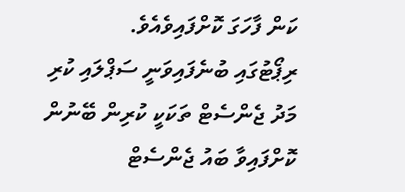ކަން ފާހަގަ ކޮށްފައިވެއެވެ.
ރިޕޯޓުގައި ބުނެފައިވަނީ ސަޕްލައި ކުރި މަދު ޖެންސެޓް ތަކަކީ ކުރިން ބޭނުން ކޮށްފައިވާ ބައު ޖެންސެޓް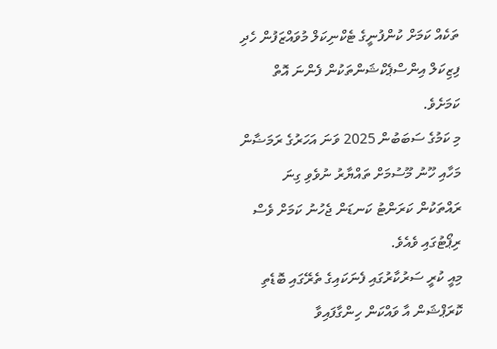ތަކެއް ކަމަށް ކުންފުނީގެ ޓެކްނިކަލް މުވައްޒަފުން ހެދި ފިޒިކަލް އިންސްޕެކްޝަންތަކުން ފެންނަ އޮތް ކަމަށެވެ.
މި ކަމުގެ ސަބަބުން 2025 ވަނަ އަހަރުގެ ރަމަޟާން މަހާއި ހޫނު މޫސުމަށް ތައްޔާރު ނުވެވި ގިނަ ރައްތަކުން ކަރަންޓު ކަނޑަން ޖެހުނު ކަމަށް ވެސް ރިޕޯޓުގައި ވެއެވެ.
މިއީ ކުރީ ސަރުކާރުގައި ފެނަކައިގެ ތެރޭގައި ބޮޑެތި ކޮރަޕްޝަން އާ ވައްކަން ހިންގާފައިވާ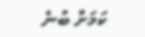ކަމަށް ބުނެ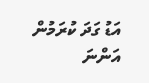އަޑު ގަދަ ކުރަމުން އަންނަ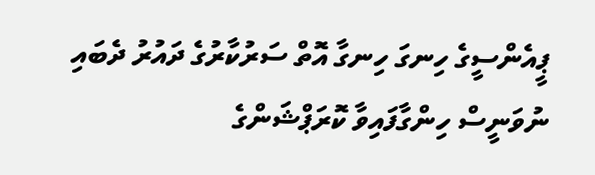ޕީއެންސީގެ ހިނގަ ހިނގާ އޮތް ސަރުކާރުގެ ދައުރު ދެބައި ނުވަނީސް ހިންގާފައިވާ ކޮރަޕްޝަންގެ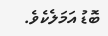ބޮޑު އަމަލެކެވެ.